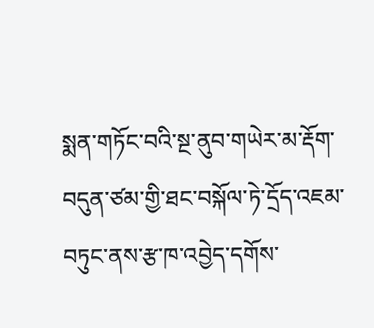སྨན་གཏོང་བའི་སྔ་ནུབ་གཡེར་མ་རྡོག་བདུན་ཙམ་གྱི་ཐང་བསྐོལ་ཏེ་དྲོད་འཇམ་བཏུང་ནས་རྩ་ཁ་འབྱེད་དགོས་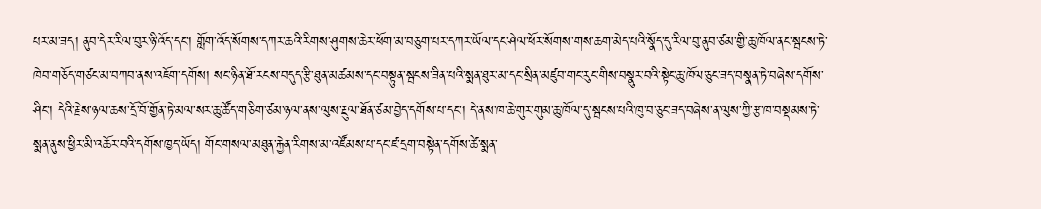པར་མ་ཟད། ནུབ་དེར་རིལ་བུར་ཉི་འོད་དང་། གློག་འོད་སོགས་དཀར་ཆའི་རིགས་ཤུགས་ཆེར་ཕོག་མ་བཅུག་པར་དཀར་ཡོལ་དང་ཤེལ་ཕོར་སོགས་གས་ཆག་མེད་པའི་སྣོད་དུ་རིལ་བུ་ནུབ་ཙམ་གྱི་ཆུ་ཁོལ་ནང་སྦངས་ཏེ་ཁེབ་གཅོད་གཙང་མ་བཀབ་ནས་འཇོག་དགོས། སང་ཉིན་ཐོ་རངས་བདུད་རྩི་ཐུན་མཚམས་དང་བསྟུན་སྦངས་ཟིན་པའི་སྨན་ཐུར་མ་དང་སྲིན་མཛུབ་གང་རུང་གིས་བསྣུར་བའི་སྟེང་ཆུ་ཁོལ་ཅུང་ཟད་བསྣན་ཏེ་བཞེས་དགོས་ཤིང་། དེའི་རྗེས་ཉལ་ཆས་དྲོ་བོ་གྱོན་ཏེ་མལ་སར་ཆུ་ཚོད་གཅིག་ཙམ་ཉལ་ནས་ལུས་རྔུལ་ཐོན་ཙམ་བྱེད་དགོས་པ་དང་། དེ་ནས་ཁ་ཆེ་གུར་གུམ་ཆུ་ཁོལ་དུ་སྦངས་པའི་ཁུ་བ་ཅུང་ཟད་བཞེས་ན་ལུས་ཀྱི་རྩ་ཁ་བསྡམས་ཏེ་སྨན་ནུས་ཕྱིར་མི་འཆོར་བའི་དགོས་ཁྱད་ཡོད། གོང་གསལ་མཐུན་རྐྱེན་རིགས་མ་འཛོམས་པ་དང་ཛ་དྲག་བསྟེན་དགོས་ཚེ་སྨན་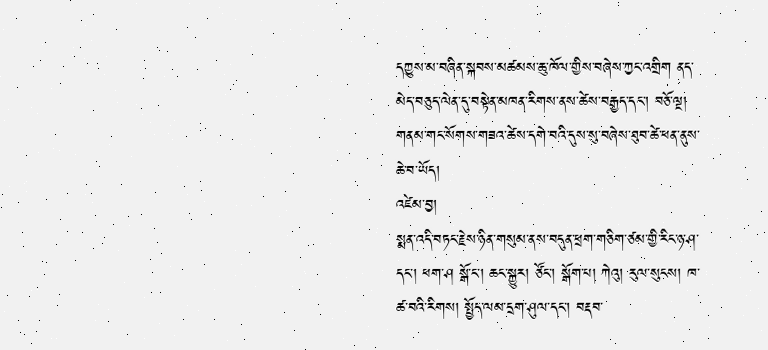དཀྱུས་མ་བཞིན་སྐབས་མཚམས་ཆུ་ཁོལ་གྱིས་བཞེས་ཀྱང་འགྲིག ནད་མེད་བཅུད་ལེན་དུ་བསྟེན་མཁན་རིགས་ནས་ཚེས་བརྒྱད་དང་། བཅོ་ལྔ། གནམ་གང་སོགས་གཟའ་ཚེས་དགེ་བའི་དུས་སུ་བཞེས་ཐུབ་ཚེ་ཕན་ནུས་ཆེ་བ་ཡོད།
འཛེམ་བྱ།
སྨན་འདི་བཏང་རྗེས་ཉིན་གསུམ་ནས་བདུན་ཕྲག་གཅིག་ཙམ་གྱི་རིང་ཉ་ཤ་དང་། ཕག་ཤ སྒོ་ང་། ཆང་སྐྱུར། ཙོང་། སྒོག་པ། ཀེའུ། རུལ་སུངས། ཁ་ཚ་བའི་རིགས། སྤྱོད་ལམ་དྲག་ཤུལ་དང་། བརྡབ་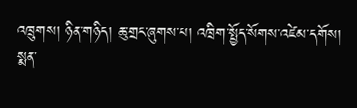འཁྲུགས། ཉིན་གཉིད། ཆུ་གྲང་ཞུགས་པ། འཁྲིག་སྤྱོད་སོགས་འཛེམ་དགོས།
སྨན་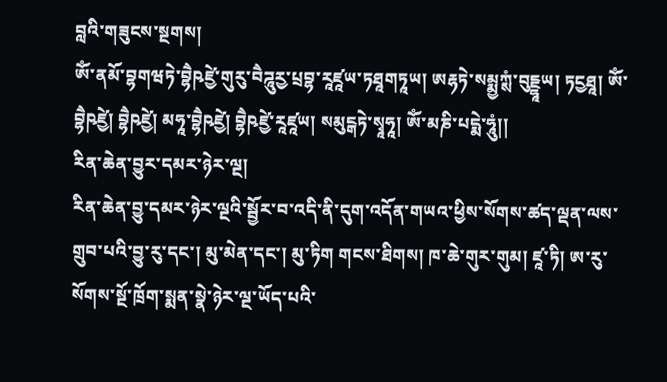བླའི་གཟུངས་སྔགས།
ཨོཾ་ནམོ་བྷགཝཏེ་བྷཻཥཛྱེ་གུརུ་བཻཌཱུརྱ་པྲབྷ་རཱཛཱཡ་ཏཐཱགཏཱཡ། ཨརྷཏེ་སམྨྱཀྶཾ་བུངྔྷཱཡ། ཏངྱཐཱ། ཨོཾ་བྷཻཥཛྱེ། བྷཻཥཛྱེ། མཧཱ་བྷཻཥཛྱེ། བྷཻཥཛྱེ་རཱཛཱཡ། སམུངྒཏེ་སྭཱཧཱ། ཨོཾ་མཎི་པདྨེ་ཧཱུཾ།།
རིན་ཆེན་བྱུར་དམར་ཉེར་ལྔ།
རིན་ཆེན་བྱུ་དམར་ཉེར་ལྔའི་སྦྱོར་བ་འདི་ནི་དུག་འདོན་གཡའ་ཕྱིས་སོགས་ཚད་ལྡན་ལས་གྲུབ་པའི་བྱུ་རུ་དང་། མུ་མེན་དང་། མུ་ཏིག གངས་ཐིགས། ཁ་ཆེ་གུར་གུམ། ཛཱ་ཏི། ཨ་རུ་སོགས་སྔོ་ཁྲོག་སྨན་སྣེ་ཉེར་ལྔ་ཡོད་པའི་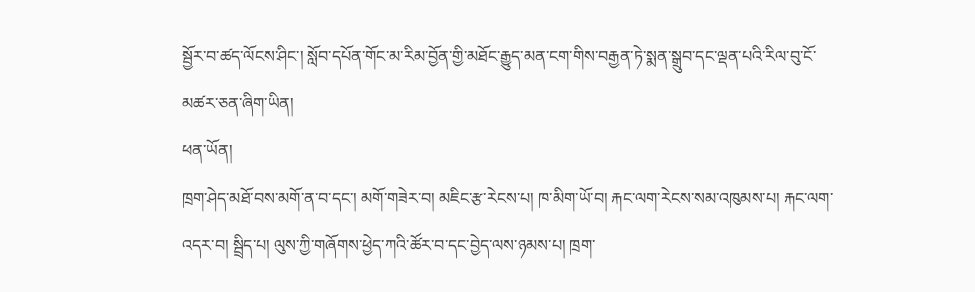སྦྱོར་བ་ཚད་ལོངས་ཤིང་། སློབ་དཔོན་གོང་མ་རིམ་བྱོན་གྱི་མཐོང་རྒྱུད་མན་ངག་གིས་བརྒྱན་ཏེ་སྨན་སྒྲུབ་དང་ལྡན་པའི་རིལ་བུ་ངོ་མཚར་ཅན་ཞིག་ཡིན།
ཕན་ཡོན།
ཁྲག་ཤེད་མཐོ་བས་མགོ་ན་བ་དང་། མགོ་གཟེར་བ། མཇིང་རྩ་རེངས་པ། ཁ་མིག་ཡོ་བ། རྐང་ལག་རེངས་སམ་འཁུམས་པ། རྐང་ལག་འདར་བ། སྦྲིད་པ། ལུས་ཀྱི་གཞོགས་ཕྱེད་ཀའི་ཚོར་བ་དང་བྱེད་ལས་ཉམས་པ། ཁྲག་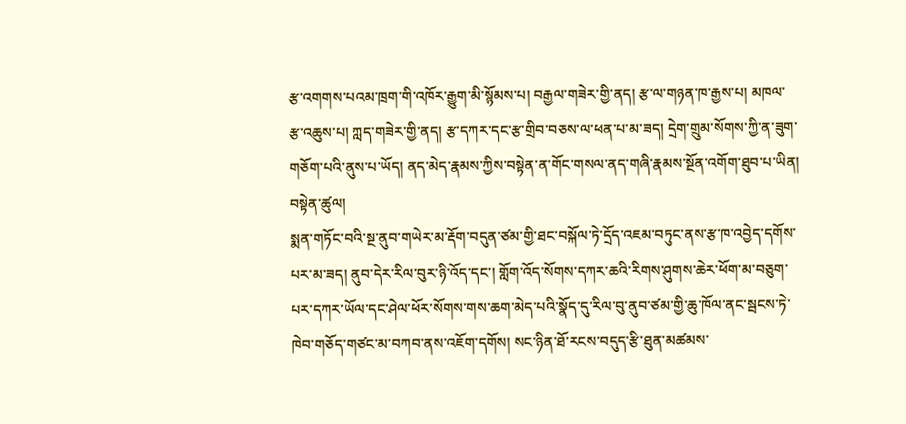རྩ་འགགས་པའམ་ཁྲག་གི་འཁོར་རྒྱུག་མི་སྙོམས་པ། བརྒྱལ་གཟེར་གྱི་ནད། རྩ་ལ་གཉན་ཁ་རྒྱས་པ། མཁལ་རྩ་འཆུས་པ། ཀླད་གཟེར་གྱི་ནད། རྩ་དཀར་དང་རྩ་གྲིབ་བཅས་ལ་ཕན་པ་མ་ཟད། དྲེག་གྲུམ་སོགས་ཀྱི་ན་ཟུག་གཅོག་པའི་ནུས་པ་ཡོད། ནད་མེད་རྣམས་ཀྱིས་བསྟེན་ན་གོང་གསལ་ནད་གཞི་རྣམས་སྔོན་འགོག་ཐུབ་པ་ཡིན།
བསྟེན་ཚུལ།
སྨན་གཏོང་བའི་སྔ་ནུབ་གཡེར་མ་རྡོག་བདུན་ཙམ་གྱི་ཐང་བསྐོལ་ཏེ་དྲོད་འཇམ་བཏུང་ནས་རྩ་ཁ་འབྱེད་དགོས་པར་མ་ཟད། ནུབ་དེར་རིལ་བུར་ཉི་འོད་དང་། གློག་འོད་སོགས་དཀར་ཆའི་རིགས་ཤུགས་ཆེར་ཕོག་མ་བཅུག་པར་དཀར་ཡོལ་དང་ཤེལ་ཕོར་སོགས་གས་ཆག་མེད་པའི་སྣོད་དུ་རིལ་བུ་ནུབ་ཙམ་གྱི་ཆུ་ཁོལ་ནང་སྦངས་ཏེ་ཁེབ་གཅོད་གཙང་མ་བཀབ་ནས་འཇོག་དགོས། སང་ཉིན་ཐོ་རངས་བདུད་རྩི་ཐུན་མཚམས་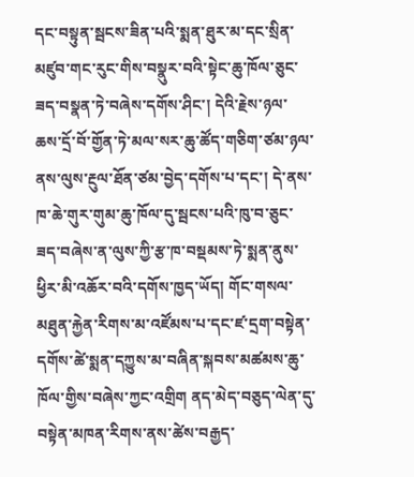དང་བསྟུན་སྦངས་ཟིན་པའི་སྨན་ཐུར་མ་དང་སྲིན་མཛུབ་གང་རུང་གིས་བསྣུར་བའི་སྟེང་ཆུ་ཁོལ་ཅུང་ཟད་བསྣན་ཏེ་བཞེས་དགོས་ཤིང་། དེའི་རྗེས་ཉལ་ཆས་དྲོ་བོ་གྱོན་ཏེ་མལ་སར་ཆུ་ཚོད་གཅིག་ཙམ་ཉལ་ནས་ལུས་རྔུལ་ཐོན་ཙམ་བྱེད་དགོས་པ་དང་། དེ་ནས་ཁ་ཆེ་གུར་གུམ་ཆུ་ཁོལ་དུ་སྦངས་པའི་ཁུ་བ་ཅུང་ཟད་བཞེས་ན་ལུས་ཀྱི་རྩ་ཁ་བསྡམས་ཏེ་སྨན་ནུས་ཕྱིར་མི་འཆོར་བའི་དགོས་ཁྱད་ཡོད། གོང་གསལ་མཐུན་རྐྱེན་རིགས་མ་འཛོམས་པ་དང་ཛ་དྲག་བསྟེན་དགོས་ཚེ་སྨན་དཀྱུས་མ་བཞིན་སྐབས་མཚམས་ཆུ་ཁོལ་གྱིས་བཞེས་ཀྱང་འགྲིག ནད་མེད་བཅུད་ལེན་དུ་བསྟེན་མཁན་རིགས་ནས་ཚེས་བརྒྱད་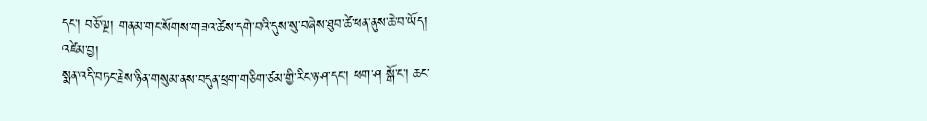དང་། བཅོ་ལྔ། གནམ་གང་སོགས་གཟའ་ཚེས་དགེ་བའི་དུས་སུ་བཞེས་ཐུབ་ཚེ་ཕན་ནུས་ཆེ་བ་ཡོད།
འཛེམ་བྱ།
སྨན་འདི་བཏང་རྗེས་ཉིན་གསུམ་ནས་བདུན་ཕྲག་གཅིག་ཙམ་གྱི་རིང་ཉ་ཤ་དང་། ཕག་ཤ སྒོ་ང་། ཆང་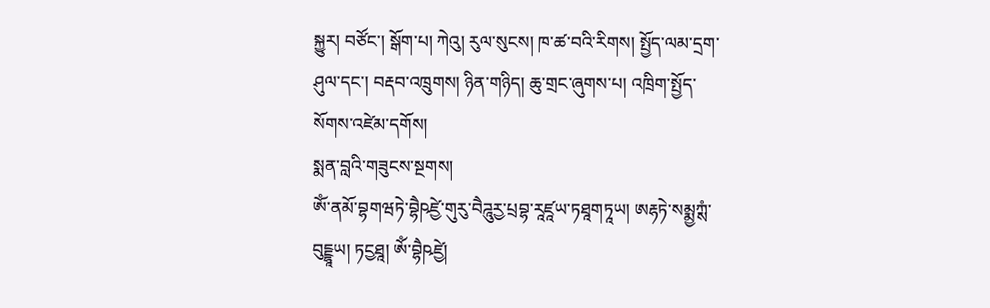སྐྱུར། བཙོང་། སྒོག་པ། ཀེའུ། རུལ་སུངས། ཁ་ཚ་བའི་རིགས། སྤྱོད་ལམ་དྲག་ཤུལ་དང་། བརྡབ་འཁྲུགས། ཉིན་གཉིད། ཆུ་གྲང་ཞུགས་པ། འཁྲིག་སྤྱོད་སོགས་འཛེམ་དགོས།
སྨན་བླའི་གཟུངས་སྔགས།
ཨོཾ་ནམོ་བྷགཝཏེ་བྷཻཥཛྱེ་གུརུ་བཻཌཱུརྱ་པྲབྷ་རཱཛཱཡ་ཏཐཱགཏཱཡ། ཨརྷཏེ་སམྨྱཀྶཾ་བུངྔྷཱཡ། ཏངྱཐཱ། ཨོཾ་བྷཻཥཛྱེ།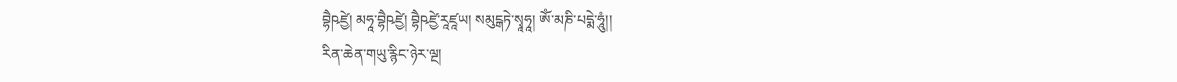བྷཻཥཛྱེ། མཧཱ་བྷཻཥཛྱེ། བྷཻཥཛྱེ་རཱཛཱཡ། སམུངྒཏེ་སྭཱཧཱ། ཨོཾ་མཎི་པདྨེ་ཧཱུཾ།།
རིན་ཆེན་གཡུ་རྙིང་ཉེར་ལྔ།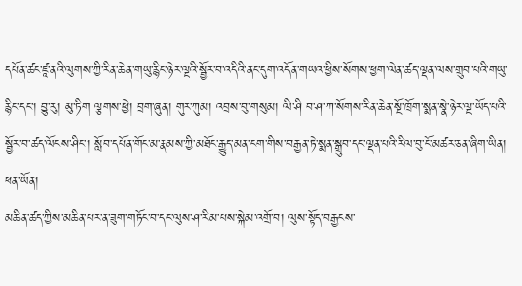དཔོན་ཚང་ཛཱ་ནའི་ལུགས་ཀྱི་རིན་ཆེན་གཡུ་རྙིང་ཉེར་ལྔའི་སྦྱོར་བ་འདིའི་ནང་དུག་འདོན་གཡའ་ཕྱིས་སོགས་ཕྱག་ལེན་ཚད་ལྡན་ལས་གྲུབ་པའི་གཡུ་རྙིང་དང་། བྱུ་རུ། མུ་ཏིག ལྕགས་ཕྱེ། བྲག་ཞུན། གུར་ཀུམ། འབྲས་བུ་གསུམ། ལི་ཤི བ་ཤ་ཀ་སོགས་རིན་ཆེན་སྔོ་ཁྲོག་སྨན་སྣེ་ཉེར་ལྔ་ཡོད་པའི་སྦྱོར་བ་ཚད་ལོངས་ཤིང་། སློབ་དཔོན་གོང་མ་རྣམས་ཀྱི་མཐོང་རྒྱུད་མན་ངག་གིས་བརྒྱན་ཏེ་སྨན་སྒྲུབ་དང་ལྡན་པའི་རིལ་བུ་ངོ་མཚར་ཅན་ཞིག་ཡིན།
ཕན་ཡོན།
མཆིན་ཚད་ཀྱིས་མཆིན་པར་ན་ཟུག་གཏོང་བ་དང་ལུས་ཤ་རིམ་པས་སྐེམ་འགྲོ་བ། ལུས་སྟོད་བརྒྱངས་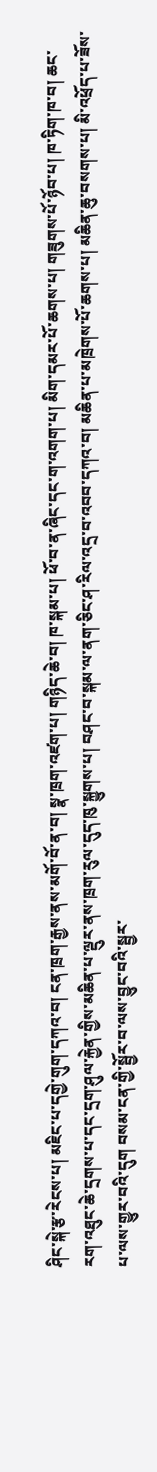ཤིང་སྐེ་རྩ་རེངས་པ། མཇིང་པ་དགྱེ་གུག་དཀའ་བ། ངན་ཁྲག་རྒྱས་ནས་མགོ་བོ་ན་བ། སྣ་ཁྲག་འཛག་པ། གཉིད་ཆེ་བ། ཁ་སྐམ་པ། ཕོ་བ་ན་ཞིང་དང་ག་འགག་པ། མིག་དམར་པོ་ཆགས་པ། གཟུགས་པོ་ཉོབ་པ། ཁ་ཏིག་ཁ་བ། ཆང་རག་འཐུང་ཆེ་དྲགས་པ་དང་དྲག་ཤུལ་རྐྱེན་གྱིས་མཆིན་པ་ལྡུར་ནས་ཁྲག་རུལ་དུད་ཁུ་སྐྱུགས་པ། བཤང་བ་སྐམ་ལ་ནག་ཅིང་ཤ་རིལ་འདྲ་བ་འབབ་དཀའ་བ། མཆིན་པ་མཁྲེགས་པོ་ཆགས་པ། མཆིན་ཆུ་བསགས་པ། མི་འཕྲོད་པ་ཟོས་པ་ལས་གྱུར་བའི་དུག བསམ་ངན་གྱི་སྦྱོར་བ་ལས་བྱུང་བའི་སྦྱར་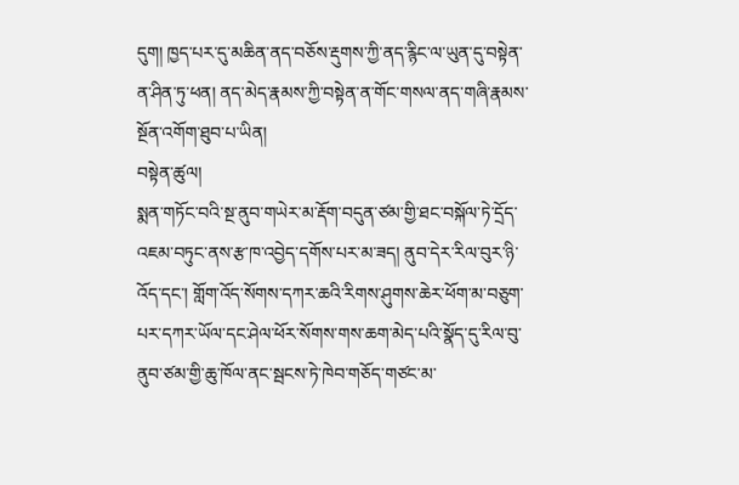དུག། ཁྱད་པར་དུ་མཆིན་ནད་བཅོས་རྡུགས་ཀྱི་ནད་རྙིང་ལ་ཡུན་དུ་བསྟེན་ན་ཤིན་ཏུ་ཕན། ནད་མེད་རྣམས་ཀྱི་བསྟེན་ན་གོང་གསལ་ནད་གཞི་རྣམས་སྔོན་འགོག་ཐུབ་པ་ཡིན།
བསྟེན་ཚུལ།
སྨན་གཏོང་བའི་སྔ་ནུབ་གཡེར་མ་རྡོག་བདུན་ཙམ་གྱི་ཐང་བསྐོལ་ཏེ་དྲོད་འཇམ་བཏུང་ནས་རྩ་ཁ་འབྱེད་དགོས་པར་མ་ཟད། ནུབ་དེར་རིལ་བུར་ཉི་འོད་དང་། གློག་འོད་སོགས་དཀར་ཆའི་རིགས་ཤུགས་ཆེར་ཕོག་མ་བཅུག་པར་དཀར་ཡོལ་དང་ཤེལ་ཕོར་སོགས་གས་ཆག་མེད་པའི་སྣོད་དུ་རིལ་བུ་ནུབ་ཙམ་གྱི་ཆུ་ཁོལ་ནང་སྦངས་ཏེ་ཁེབ་གཅོད་གཙང་མ་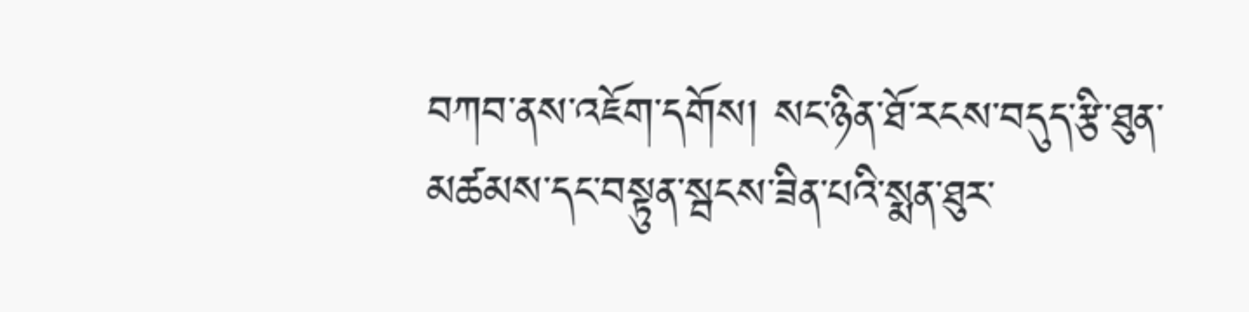བཀབ་ནས་འཇོག་དགོས། སང་ཉིན་ཐོ་རངས་བདུད་རྩི་ཐུན་མཚམས་དང་བསྟུན་སྦངས་ཟིན་པའི་སྨན་ཐུར་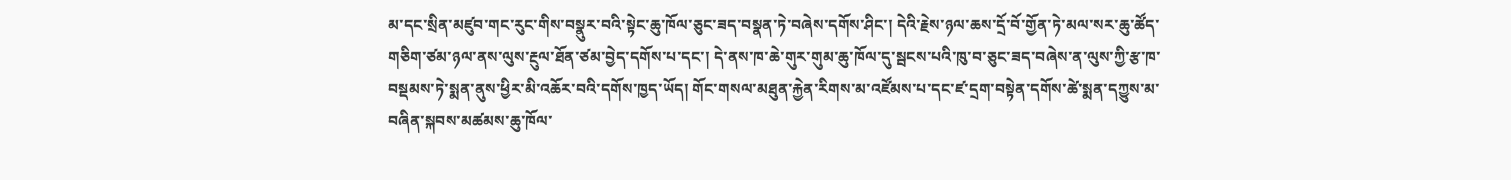མ་དང་སྲིན་མཛུབ་གང་རུང་གིས་བསྣུར་བའི་སྟེང་ཆུ་ཁོལ་ཅུང་ཟད་བསྣན་ཏེ་བཞེས་དགོས་ཤིང་། དེའི་རྗེས་ཉལ་ཆས་དྲོ་བོ་གྱོན་ཏེ་མལ་སར་ཆུ་ཚོད་གཅིག་ཙམ་ཉལ་ནས་ལུས་རྔུལ་ཐོན་ཙམ་བྱེད་དགོས་པ་དང་། དེ་ནས་ཁ་ཆེ་གུར་གུམ་ཆུ་ཁོལ་དུ་སྦངས་པའི་ཁུ་བ་ཅུང་ཟད་བཞེས་ན་ལུས་ཀྱི་རྩ་ཁ་བསྡམས་ཏེ་སྨན་ནུས་ཕྱིར་མི་འཆོར་བའི་དགོས་ཁྱད་ཡོད། གོང་གསལ་མཐུན་རྐྱེན་རིགས་མ་འཛོམས་པ་དང་ཛ་དྲག་བསྟེན་དགོས་ཚེ་སྨན་དཀྱུས་མ་བཞིན་སྐབས་མཚམས་ཆུ་ཁོལ་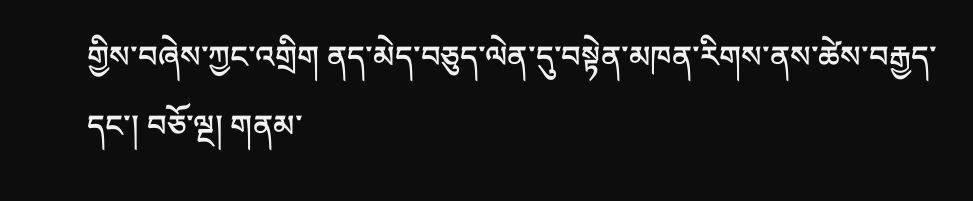གྱིས་བཞེས་ཀྱང་འགྲིག ནད་མེད་བཅུད་ལེན་དུ་བསྟེན་མཁན་རིགས་ནས་ཚེས་བརྒྱད་དང་། བཅོ་ལྔ། གནམ་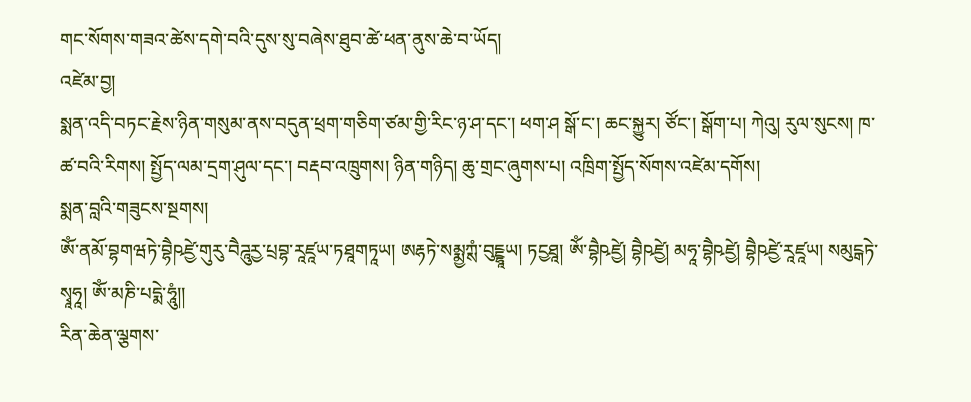གང་སོགས་གཟའ་ཚེས་དགེ་བའི་དུས་སུ་བཞེས་ཐུབ་ཚེ་ཕན་ནུས་ཆེ་བ་ཡོད།
འཛེམ་བྱ།
སྨན་འདི་བཏང་རྗེས་ཉིན་གསུམ་ནས་བདུན་ཕྲག་གཅིག་ཙམ་གྱི་རིང་ཉ་ཤ་དང་། ཕག་ཤ སྒོ་ང་། ཆང་སྐྱུར། ཙོང་། སྒོག་པ། ཀེའུ། རུལ་སུངས། ཁ་ཚ་བའི་རིགས། སྤྱོད་ལམ་དྲག་ཤུལ་དང་། བརྡབ་འཁྲུགས། ཉིན་གཉིད། ཆུ་གྲང་ཞུགས་པ། འཁྲིག་སྤྱོད་སོགས་འཛེམ་དགོས།
སྨན་བླའི་གཟུངས་སྔགས།
ཨོཾ་ནམོ་བྷགཝཏེ་བྷཻཥཛྱེ་གུརུ་བཻཌཱུརྱ་པྲབྷ་རཱཛཱཡ་ཏཐཱགཏཱཡ། ཨརྷཏེ་སམྨྱཀྶཾ་བུངྔྷཱཡ། ཏངྱཐཱ། ཨོཾ་བྷཻཥཛྱེ། བྷཻཥཛྱེ། མཧཱ་བྷཻཥཛྱེ། བྷཻཥཛྱེ་རཱཛཱཡ། སམུངྒཏེ་སྭཱཧཱ། ཨོཾ་མཎི་པདྨེ་ཧཱུཾ།།
རིན་ཆེན་ལྕགས་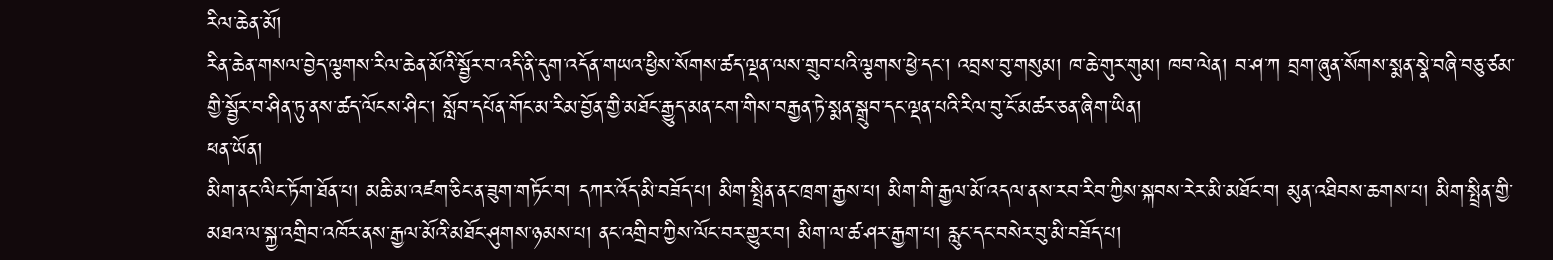རིལ་ཆེན་མོ།
རིན་ཆེན་གསལ་བྱེད་ལྕགས་རིལ་ཆེན་མོའི་སྦྱོར་བ་འདི་ནི་དུག་འདོན་གཡའ་ཕྱིས་སོགས་ཚད་ལྡན་ལས་གྲུབ་པའི་ལྕགས་ཕྱེ་དང་། འབྲས་བུ་གསུམ། ཁ་ཆེ་གུར་གུམ། ཁབ་ལེན། བ་ཤ་ཀ བྲག་ཞུན་སོགས་སྨན་སྣེ་བཞི་བཅུ་ཙམ་གྱི་སྦྱོར་བ་ཤིན་ཏུ་ནས་ཚད་ལོངས་ཤིང་། སློབ་དཔོན་གོང་མ་རིམ་བྱོན་གྱི་མཐོང་རྒྱུད་མན་ངག་གིས་བརྒྱན་ཏེ་སྨན་སྒྲུབ་དང་ལྡན་པའི་རིལ་བུ་ངོ་མཚར་ཅན་ཞིག་ཡིན།
ཕན་ཡོན།
མིག་ནང་ལིང་ཏོག་ཐོན་པ། མཆི་མ་འཛག་ཅིང་ན་ཟུག་གཏོང་བ། དཀར་འོད་མི་བཟོད་པ། མིག་སྤྲིན་ནང་ཁྲག་རྒྱས་པ། མིག་གི་རྒྱལ་མོ་འདལ་ནས་རབ་རིབ་ཀྱིས་སྐབས་རེར་མི་མཐོང་བ། མུན་འཐིབས་ཆགས་པ། མིག་སྤྲིན་གྱི་མཐའ་ལ་སྐྱ་འགྲིབ་འཁོར་ནས་རྒྱལ་མོའི་མཐོང་ཤུགས་ཉམས་པ། ནང་འགྲིབ་ཀྱིས་ལོང་བར་གྱུར་བ། མིག་ལ་ཚ་ཤར་རྒྱག་པ། རླུང་དང་བསེར་བུ་མི་བཟོད་པ།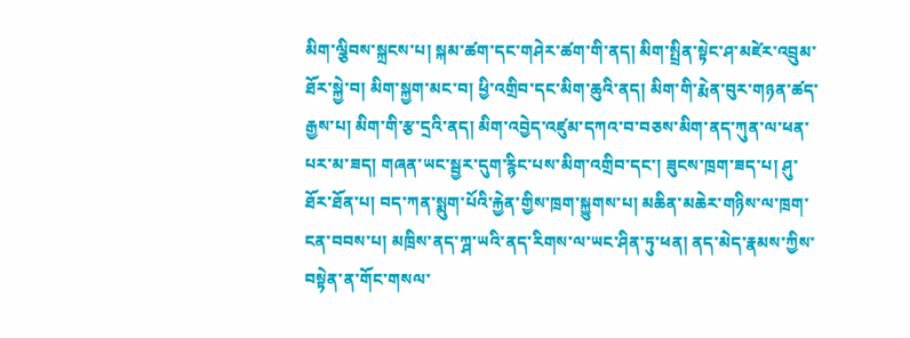མིག་ལྕིབས་སྐྲངས་པ། སྐམ་ཚག་དང་གཤེར་ཚག་གི་ནད། མིག་སྤྲིན་སྟེང་ཤ་མཛེར་འབྲུམ་ཐོར་སྐྱེ་བ། མིག་སྐྱག་མང་བ། ཕྱི་འགྲིབ་དང་མིག་ཆུའི་ནད། མིག་གི་རྨེན་བུར་གཉན་ཚད་རྒྱས་པ། མིག་གི་རྩ་དྲའི་ནད། མིག་འབྱེད་འཛུམ་དཀའ་བ་བཅས་མིག་ནད་ཀུན་ལ་ཕན་པར་མ་ཟད། གཞན་ཡང་སྦྱར་དུག་རྙིང་པས་མིག་འགྲིབ་དང་། ཟུངས་ཁྲག་ཟད་པ། ཤུ་ཐོར་ཐོན་པ། བད་ཀན་སྨུག་པོའི་རྐྱེན་གྱིས་ཁྲག་སྐྱུགས་པ། མཆིན་མཆེར་གཉིས་ལ་ཁྲག་ངན་བབས་པ། མཁྲིས་ནད་ཀྴ་ཡའི་ནད་རིགས་ལ་ཡང་ཤིན་ཏུ་ཕན། ནད་མེད་རྣམས་ཀྱིས་བསྟེན་ན་གོང་གསལ་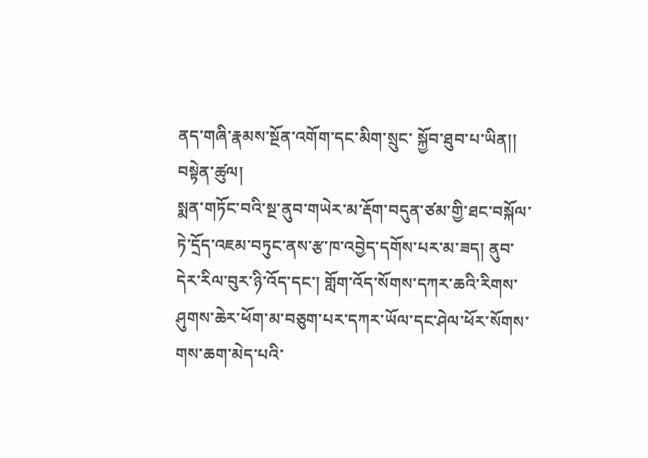ནད་གཞི་རྣམས་སྔོན་འགོག་དང་མིག་སྲུང་ སྐྱོབ་ཐུབ་པ་ཡིན།།
བསྟེན་ཚུལ།
སྨན་གཏོང་བའི་སྔ་ནུབ་གཡེར་མ་རྡོག་བདུན་ཙམ་གྱི་ཐང་བསྐོལ་ཏེ་དྲོད་འཇམ་བཏུང་ནས་རྩ་ཁ་འབྱེད་དགོས་པར་མ་ཟད། ནུབ་དེར་རིལ་བུར་ཉི་འོད་དང་། གློག་འོད་སོགས་དཀར་ཆའི་རིགས་ཤུགས་ཆེར་ཕོག་མ་བཅུག་པར་དཀར་ཡོལ་དང་ཤེལ་ཕོར་སོགས་གས་ཆག་མེད་པའི་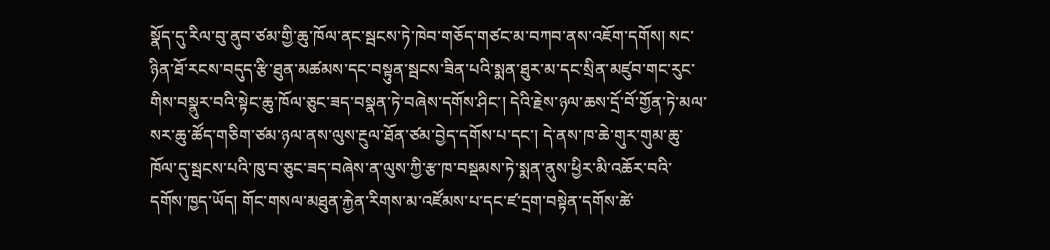སྣོད་དུ་རིལ་བུ་ནུབ་ཙམ་གྱི་ཆུ་ཁོལ་ནང་སྦངས་ཏེ་ཁེབ་གཅོད་གཙང་མ་བཀབ་ནས་འཇོག་དགོས། སང་ཉིན་ཐོ་རངས་བདུད་རྩི་ཐུན་མཚམས་དང་བསྟུན་སྦངས་ཟིན་པའི་སྨན་ཐུར་མ་དང་སྲིན་མཛུབ་གང་རུང་གིས་བསྣུར་བའི་སྟེང་ཆུ་ཁོལ་ཅུང་ཟད་བསྣན་ཏེ་བཞེས་དགོས་ཤིང་། དེའི་རྗེས་ཉལ་ཆས་དྲོ་བོ་གྱོན་ཏེ་མལ་སར་ཆུ་ཚོད་གཅིག་ཙམ་ཉལ་ནས་ལུས་རྔུལ་ཐོན་ཙམ་བྱེད་དགོས་པ་དང་། དེ་ནས་ཁ་ཆེ་གུར་གུམ་ཆུ་ཁོལ་དུ་སྦངས་པའི་ཁུ་བ་ཅུང་ཟད་བཞེས་ན་ལུས་ཀྱི་རྩ་ཁ་བསྡམས་ཏེ་སྨན་ནུས་ཕྱིར་མི་འཆོར་བའི་དགོས་ཁྱད་ཡོད། གོང་གསལ་མཐུན་རྐྱེན་རིགས་མ་འཛོམས་པ་དང་ཛ་དྲག་བསྟེན་དགོས་ཚེ་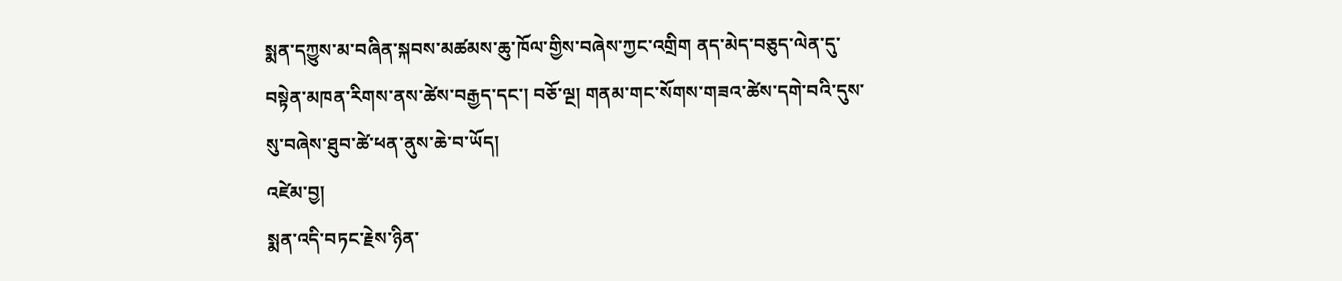སྨན་དཀྱུས་མ་བཞིན་སྐབས་མཚམས་ཆུ་ཁོལ་གྱིས་བཞེས་ཀྱང་འགྲིག ནད་མེད་བཅུད་ལེན་དུ་བསྟེན་མཁན་རིགས་ནས་ཚེས་བརྒྱད་དང་། བཅོ་ལྔ། གནམ་གང་སོགས་གཟའ་ཚེས་དགེ་བའི་དུས་སུ་བཞེས་ཐུབ་ཚེ་ཕན་ནུས་ཆེ་བ་ཡོད།
འཛེམ་བྱ།
སྨན་འདི་བཏང་རྗེས་ཉིན་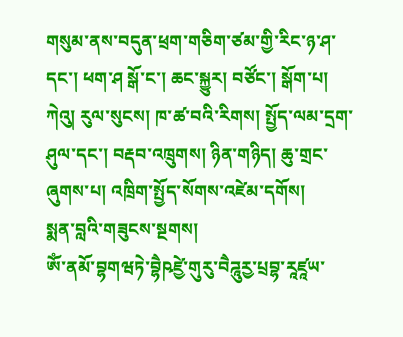གསུམ་ནས་བདུན་ཕྲག་གཅིག་ཙམ་གྱི་རིང་ཉ་ཤ་དང་། ཕག་ཤ སྒོ་ང་། ཆང་སྐྱུར། བཙོང་། སྒོག་པ། ཀེའུ། རུལ་སུངས། ཁ་ཚ་བའི་རིགས། སྤྱོད་ལམ་དྲག་ཤུལ་དང་། བརྡབ་འཁྲུགས། ཉིན་གཉིད། ཆུ་གྲང་ཞུགས་པ། འཁྲིག་སྤྱོད་སོགས་འཛེམ་དགོས།
སྨན་བླའི་གཟུངས་སྔགས།
ཨོཾ་ནམོ་བྷགཝཏེ་བྷཻཥཛྱེ་གུརུ་བཻཌཱུརྱ་པྲབྷ་རཱཛཱཡ་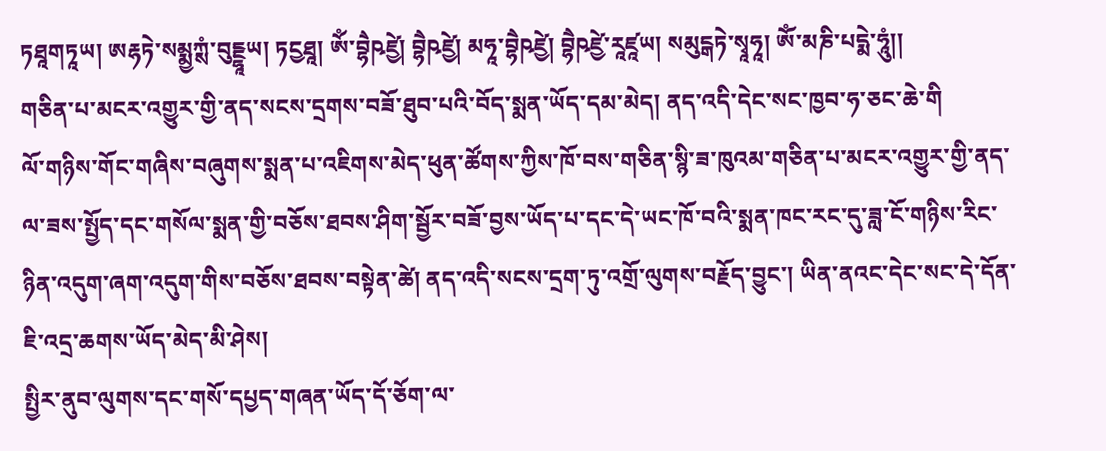ཏཐཱགཏཱཡ། ཨརྷཏེ་སམྨྱཀྶཾ་བུངྔྷཱཡ། ཏངྱཐཱ། ཨོཾ་བྷཻཥཛྱེ། བྷཻཥཛྱེ། མཧཱ་བྷཻཥཛྱེ། བྷཻཥཛྱེ་རཱཛཱཡ། སམུངྒཏེ་སྭཱཧཱ། ཨོཾ་མཎི་པདྨེ་ཧཱུཾ།།
གཅིན་པ་མངར་འགྱུར་གྱི་ནད་སངས་དྲགས་བཟོ་ཐུབ་པའི་བོད་སྨན་ཡོད་དམ་མེད། ནད་འདི་དེང་སང་ཁྱབ་ཧ་ཅང་ཆེ་གི
ལོ་གཉིས་གོང་གཞིས་བཞུགས་སྨན་པ་འཇིགས་མེད་ཕུན་ཚོགས་ཀྱིས་ཁོ་བས་གཅིན་སྙི་ཟ་ཁུའམ་གཅིན་པ་མངར་འགྱུར་གྱི་ནད་ལ་ཟས་སྤྱོད་དང་གསོལ་སྨན་གྱི་བཅོས་ཐབས་ཤིག་སྦྱོར་བཟོ་བྱས་ཡོད་པ་དང་དེ་ཡང་ཁོ་བའི་སྨན་ཁང་རང་དུ་ཟླ་ངོ་གཉིས་རིང་ཉིན་འདུག་ཞག་འདུག་གིས་བཅོས་ཐབས་བསྟེན་ཚེ། ནད་འདི་སངས་དྲག་ཏུ་འགྲོ་ལུགས་བརྗོད་བྱུང་། ཡིན་ནའང་དེང་སང་དེ་དོན་ཇི་འདྲ་ཆགས་ཡོད་མེད་མི་ཤེས།
སྤྱིར་ནུབ་ལུགས་དང་གསོ་དཔྱད་གཞན་ཡོད་དོ་ཅོག་ལ་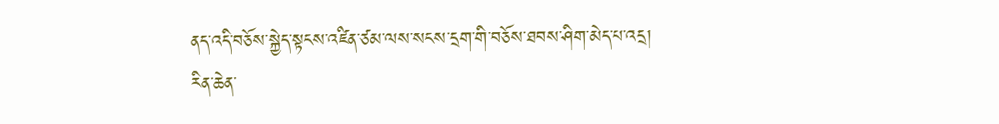ནད་འདི་བཅོས་སྐྱེད་སྟངས་འཛིན་ཙམ་ལས་སངས་དྲག་གི་བཅོས་ཐབས་ཤིག་མེད་པ་འདྲ།
རིན་ཆེན་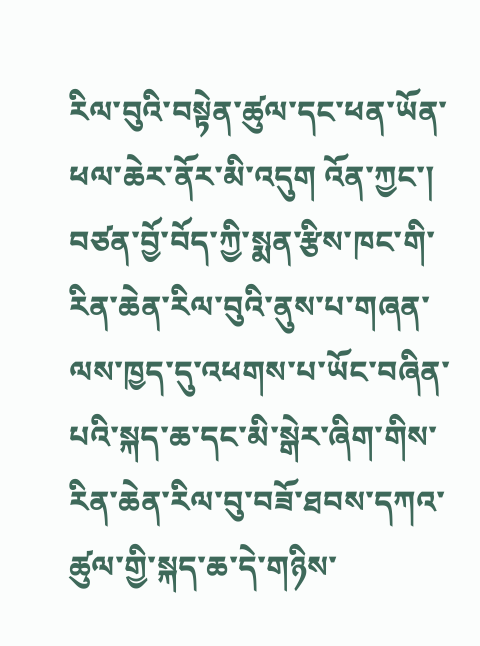རིལ་བུའི་བསྟེན་ཚུལ་དང་ཕན་ཡོན་ཕལ་ཆེར་ནོར་མི་འདུག འོན་ཀྱང་། བཙན་བྱོ་བོད་ཀྱི་སྨན་རྩིས་ཁང་གི་རིན་ཆེན་རིལ་བུའི་ནུས་པ་གཞན་ལས་ཁྱད་དུ་འཕགས་པ་ཡོང་བཞིན་པའི་སྐད་ཆ་དང་མི་སྒེར་ཞིག་གིས་རིན་ཆེན་རིལ་བུ་བཟོ་ཐབས་དཀའ་ཚུལ་གྱི་སྐད་ཆ་དེ་གཉིས་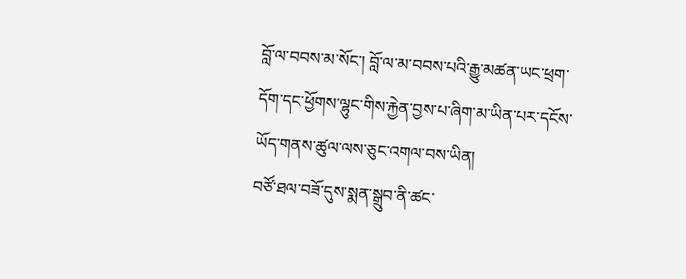བློ་ལ་བབས་མ་སོང་། བློ་ལ་མ་བབས་པའི་རྒྱུ་མཚན་ཡང་ཕྲག་དོག་དང་ཕྱོགས་ལྷུང་གིས་རྐྱེན་བྱས་པ་ཞིག་མ་ཡིན་པར་དངོས་ཡོད་གནས་ཚུལ་ལས་ཅུང་འགལ་བས་ཡིན།
བཙོ་ཐལ་བཟོ་དུས་སྨན་སྒྲུབ་ནི་ཚང་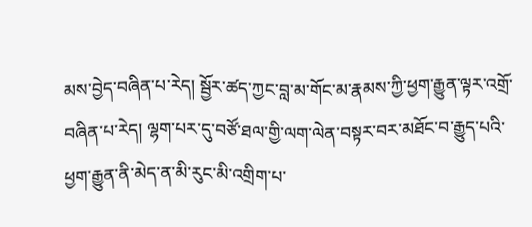མས་བྱེད་བཞིན་པ་རེད། སྦྱོར་ཚད་ཀྱང་བླ་མ་གོང་མ་རྣམས་ཀྱི་ཕྱག་རྒྱུན་ལྟར་འགྲོ་བཞིན་པ་རེད། ལྷག་པར་དུ་བཙོ་ཐལ་གྱི་ལག་ལེན་བསྟར་བར་མཐོང་བ་རྒྱུད་པའི་ཕྱག་རྒྱུན་ནི་མེད་ན་མི་རུང་མི་འགྲིག་པ་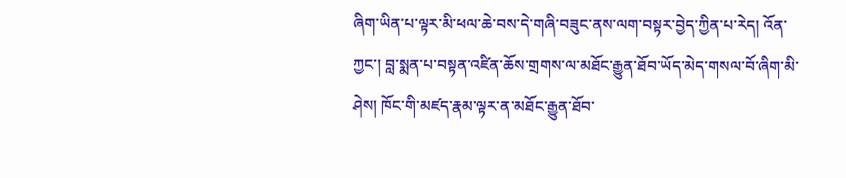ཞིག་ཡིན་པ་ལྟར་མི་ཕལ་ཆེ་བས་དེ་གཞི་བཟུང་ནས་ལག་བསྟར་བྱེད་ཀྱིན་པ་རེད། འོན་ཀྱང་། བླ་སྨན་པ་བསྟན་འཛིན་ཆོས་གྲགས་ལ་མཐོང་རྒྱུན་ཐོབ་ཡོད་མེད་གསལ་བོ་ཞིག་མི་ཤེས། ཁོང་གི་མཛད་རྣམ་ལྟར་ན་མཐོང་རྒྱུན་ཐོབ་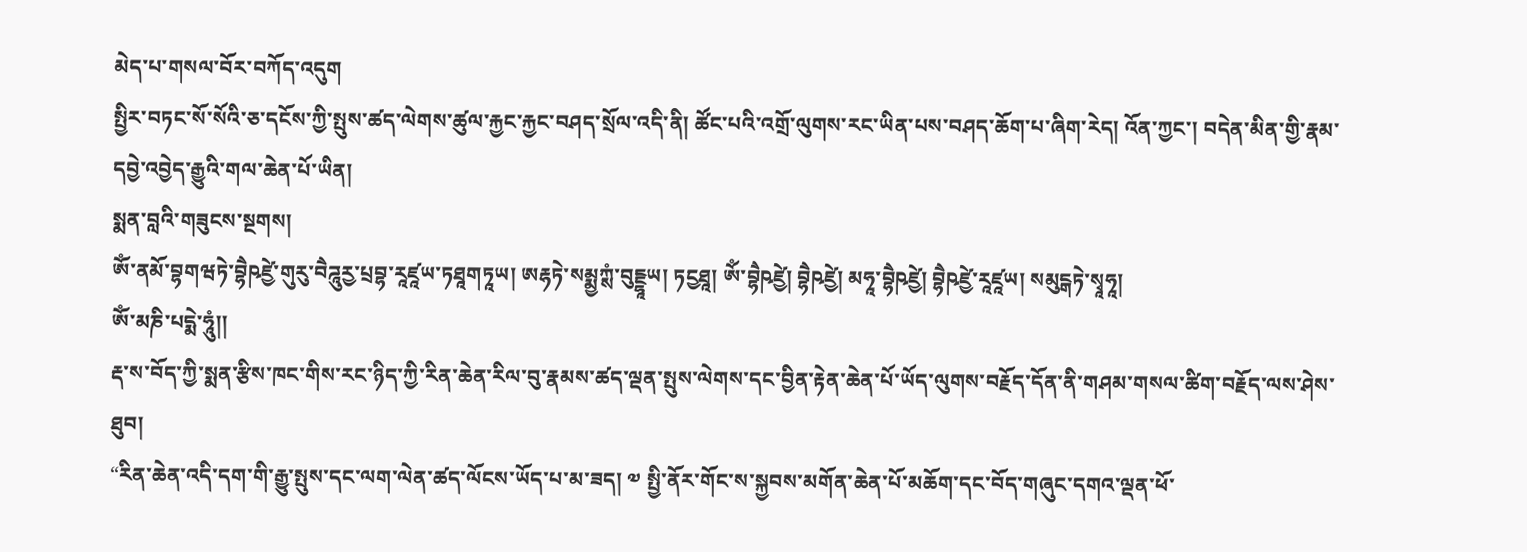མེད་པ་གསལ་བོར་བཀོད་འདུག
སྤྱིར་བཏང་སོ་སོའི་ཅ་དངོས་ཀྱི་སྤུས་ཚད་ལེགས་ཚུལ་རྐྱང་རྐྱང་བཤད་སྲོལ་འདི་ནི། ཚོང་པའི་འགྲོ་ལུགས་རང་ཡིན་པས་བཤད་ཆོག་པ་ཞིག་རེད། འོན་ཀྱང་། བདེན་མིན་གྱི་རྣམ་དབྱེ་འབྱེད་རྒྱུའི་གལ་ཆེན་པོ་ཡིན།
སྨན་བླའི་གཟུངས་སྔགས།
ཨོཾ་ནམོ་བྷགཝཏེ་བྷཻཥཛྱེ་གུརུ་བཻཌཱུརྱ་པྲབྷ་རཱཛཱཡ་ཏཐཱགཏཱཡ། ཨརྷཏེ་སམྨྱཀྶཾ་བུངྔྷཱཡ། ཏངྱཐཱ། ཨོཾ་བྷཻཥཛྱེ། བྷཻཥཛྱེ། མཧཱ་བྷཻཥཛྱེ། བྷཻཥཛྱེ་རཱཛཱཡ། སམུངྒཏེ་སྭཱཧཱ།
ཨོཾ་མཎི་པདྨེ་ཧཱུཾ།།
རྡ་ས་བོད་ཀྱི་སྨན་རྩིས་ཁང་གིས་རང་ཉིད་ཀྱི་རིན་ཆེན་རིལ་བུ་རྣམས་ཚད་ལྡན་སྤུས་ལེགས་དང་བྱིན་རྟེན་ཆེན་པོ་ཡོད་ལུགས་བརྗོད་དོན་ནི་གཤམ་གསལ་ཚིག་བརྗོད་ལས་ཤེས་ཐུབ།
“རིན་ཆེན་འདི་དག་གི་རྒྱུ་སྤུས་དང་ལག་ལེན་ཚད་ལོངས་ཡོད་པ་མ་ཟད། ༧ སྤྱི་ནོར་གོང་ས་སྐྱབས་མགོན་ཆེན་པོ་མཆོག་དང་བོད་གཞུང་དགའ་ལྡན་ཕོ་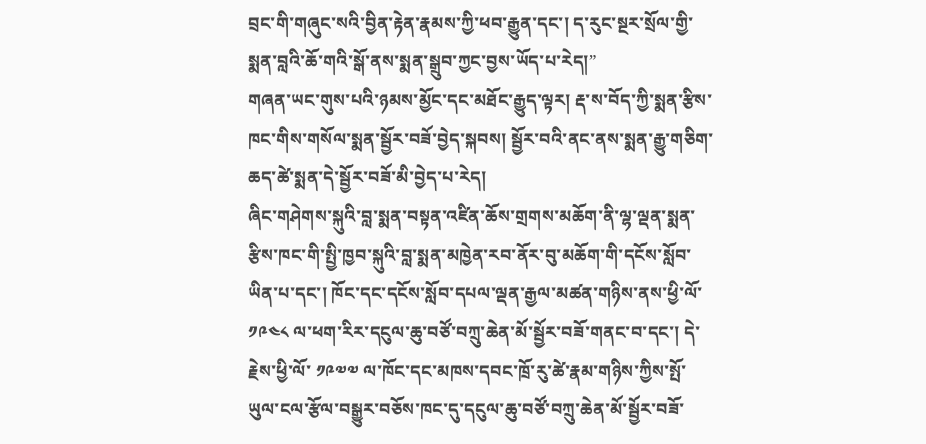བྲང་གི་གཞུང་སའི་བྱིན་རྟེན་རྣམས་ཀྱི་ཕབ་རྒྱུན་དང་། ད་རུང་སྔར་སྲོལ་གྱི་སྨན་བླའི་ཆོ་གའི་སྒོ་ནས་སྨན་སྒྲུབ་ཀྱང་བྱས་ཡོད་པ་རེད།”
གཞན་ཡང་གུས་པའི་ཉམས་མྱོང་དང་མཐོང་རྒྱུད་ལྟར། རྡ་ས་བོད་ཀྱི་སྨན་རྩིས་ཁང་གིས་གསོལ་སྨན་སྦྱོར་བཟོ་བྱེད་སྐབས། སྦྱོར་བའི་ནང་ནས་སྨན་རྒྱུ་གཅིག་ཆད་ཚེ་སྨན་དེ་སྦྱོར་བཟོ་མི་བྱེད་པ་རེད།
ཞིང་གཤེགས་སྐུའི་བླ་སྨན་བསྟན་འཛིན་ཆོས་གྲགས་མཆོག་ནི་ལྷ་ལྡན་སྨན་རྩིས་ཁང་གི་སྤྱི་ཁྱབ་སྐུའི་བླ་སྨན་མཁྱེན་རབ་ནོར་བུ་མཆོག་གི་དངོས་སློབ་ཡིན་པ་དང་། ཁོང་དང་དངོས་སློབ་དཔལ་ལྡན་རྒྱལ་མཚན་གཉིས་ནས་ཕྱི་ལོ་ ༡༩༤༨ ལ་ཕག་རིར་དངུལ་ཆུ་བཙོ་བཀྲུ་ཆེན་མོ་སྦྱོར་བཟོ་གནང་བ་དང་། དེ་རྗེས་ཕྱི་ལོ་ ༡༩༧༧ ལ་ཁོང་དང་མཁས་དབང་ཁྲོ་རུ་ཚེ་རྣམ་གཉིས་ཀྱིས་སྤོ་ཡུལ་ངལ་རྩོལ་བསྒྱུར་བཅོས་ཁང་དུ་དངུལ་ཆུ་བཙོ་བཀྲུ་ཆེན་མོ་སྦྱོར་བཟོ་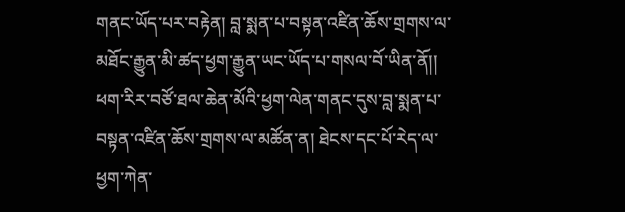གནང་ཡོད་པར་བརྟེན། བླ་སྨན་པ་བསྟན་འཛིན་ཆོས་གྲགས་ལ་མཐོང་རྒྱུན་མི་ཚད་ཕྱག་རྒྱུན་ཡང་ཡོད་པ་གསལ་བོ་ཡིན་ནོ།།
ཕག་རིར་བཙོ་ཐལ་ཆེན་མོའི་ཕྱག་ལེན་གནང་དུས་བླ་སྨན་པ་བསྟན་འཛིན་ཆོས་གྲགས་ལ་མཚོན་ན། ཐེངས་དང་པོ་རེད་ལ་ཕྱག་ཀེན་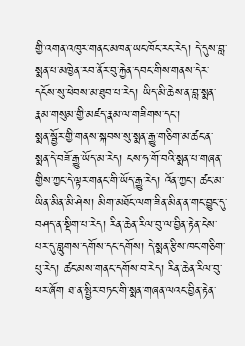གྱི་འགན་འཁུར་གནང་མཁན་ཡང་ཁོང་རང་རེད། དེ་དུས་བླ་སྨན་པ་མཁྱེན་རབ་ནོར་བུ་རྐྱེན་དབང་གིས་གནས་དེར་དངོས་སུ་ཕེབས་མ་ཐུབ་པ་རེད། ཡིད་མི་ཆེས་ན་བླ་སྨན་རྣམ་གསུམ་གྱི་མཛད་རྣམ་ལ་གཟིགས་དང་།
སྨན་སྦྱོར་གྱི་གནས་སྐབས་སུ་སྨན་རྒྱུ་གཅིག་མ་ཚང་ན་སྨན་དེ་བཟོ་རྒྱུ་ཡོད་མ་རེད། ངས་ཧ་གོ་བའི་སྨན་པ་གཞན་གྱིས་ཀྱང་དེ་ལྟར་གནང་གི་ཡོད་རྒྱུ་རེད། འོན་ཀྱང་། ཚང་མ་ཡིན་མིན་མི་ཤེས། མིག་མཐོང་ལག་ཟིན་མིན་ན་གང་བྱུང་དུ་བཤད་ན་སྡིག་པ་རེད། རིན་ཆེན་རིལ་བུ་ལ་བྱིན་རྟེན་ངེས་པར་དུ་བླུགས་དགོས་དང་དགོས། དེ་སྨན་རྩིས་ཁང་གཅིག་པུ་རེད། ཚང་མས་གནང་དགོས་བ་རེད། རིན་ཆེན་རིལ་བུ་ཕར་ཞོག ཐ་ན་སྤྱིར་བཏང་གི་སྨན་གཞན་ལའང་བྱིན་རྟེན་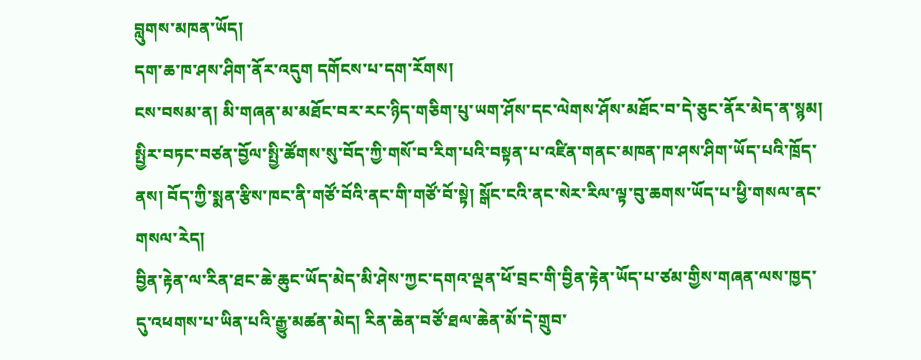བླུགས་མཁན་ཡོད།
དག་ཆ་ཁ་ཤས་ཤིག་ནོར་འདུག དགོངས་པ་དག་རོགས།
ངས་བསམ་ན། མི་གཞན་མ་མཐོང་བར་རང་ཉིད་གཅིག་པུ་ཡག་ཤོས་དང་ལེགས་ཤོས་མཐོང་བ་དེ་ཅུང་ནོར་མེད་ན་སྙམ། སྤྱིར་བཏང་བཙན་བྱོལ་སྤྱི་ཚོགས་སུ་བོད་ཀྱི་གསོ་བ་རིག་པའི་བསྟན་པ་འཛིན་གནང་མཁན་ཁ་ཤས་ཤིག་ཡོད་པའི་ཁྲོད་ནས། བོད་ཀྱི་སྨན་རྩིས་ཁང་ནི་གཙོ་བོའི་ནང་གི་གཙོ་བོ་སྟེ། སྒོང་ངའི་ནང་སེར་རིལ་ལྟ་བུ་ཆགས་ཡོད་པ་ཕྱི་གསལ་ནང་གསལ་རེད།
བྱིན་རྟེན་ལ་རིན་ཐང་ཆེ་ཆུང་ཡོད་མེད་མི་ཤེས་ཀྱང་དགའ་ལྡན་ཕོ་བྲང་གི་བྱིན་རྟེན་ཡོད་པ་ཙམ་གྱིས་གཞན་ལས་ཁྱད་དུ་འཕགས་པ་ཡིན་པའི་རྒྱུ་མཚན་མེད། རིན་ཆེན་བཙོ་ཐལ་ཆེན་མོ་དེ་གྲུབ་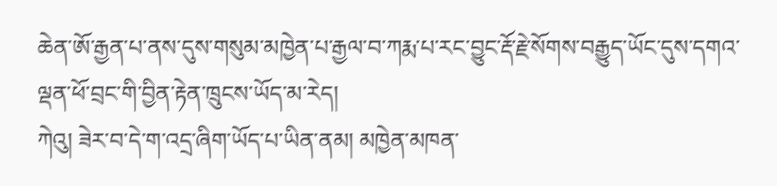ཆེན་ཨོ་རྒྱན་པ་ནས་དུས་གསུམ་མཁྱེན་པ་རྒྱལ་བ་ཀརྨ་པ་རང་བྱུང་རྡོ་རྗེ་སོགས་བརྒྱུད་ཡོང་དུས་དགའ་ལྡན་ཕོ་བྲང་གི་བྱིན་རྟེན་ཁྲུངས་ཡོད་མ་རེད།
ཀེའུ། ཟེར་བ་དེ་ག་འདྲ་ཞིག་ཡོད་པ་ཡིན་ནམ། མཁྱེན་མཁན་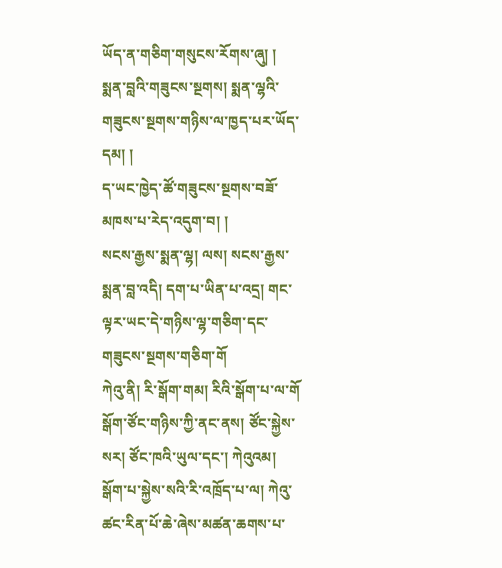ཡོད་ན་གཅིག་གསུངས་རོགས་ཞུ། །
སྨན་བླའི་གཟུངས་སྔགས། སྨན་ལྷའི་གཟུངས་སྔགས་གཉིས་ལ་ཁྱད་པར་ཡོད་དམ། །
ད་ཡང་ཁྱེད་ཚོ་གཟུངས་སྔགས་བཟོ་མཁས་པ་རེད་འདུག་བ། །
སངས་རྒྱས་སྨན་ལྷ། ལས། སངས་རྒྱས་སྨན་བླ་འདི། དག་པ་ཡིན་པ་འདྲ། གང་ལྟར་ཡང་དེ་གཉིས་ལྷ་གཅིག་དང་གཟུངས་སྔགས་གཅིག་གོ
ཀེའུ་ནི། རི་སྒོག་གམ། རིའི་སྒོག་པ་ལ་གོ
སྒོག་ཙོང་གཉིས་ཀྱི་ནང་ནས། ཙོང་སྐྱེས་སར། ཙོང་ཁའི་ཡུལ་དང་། ཀེའུའམ། སྒོག་པ་སྐྱེས་སའི་རི་འཁྲོད་པ་ལ། ཀེའུ་ཚང་རིན་པོ་ཆེ་ཞེས་མཚན་ཆགས་པ་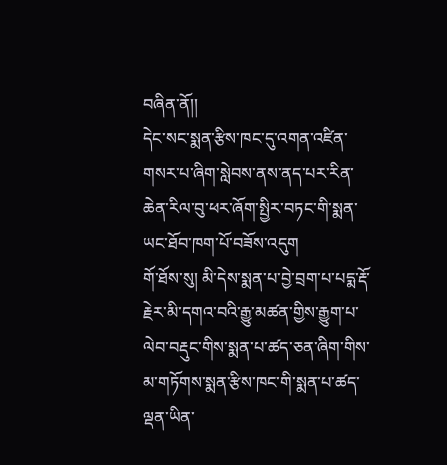བཞིན་ནོ།།
དེང་སང་སྨན་རྩིས་ཁང་དུ་འགན་འཛིན་གསར་པ་ཞིག་སླེབས་ནས་ནད་པར་རིན་ཆེན་རིལ་བུ་ཕར་ཞོག་སྤྱིར་བཏང་གི་སྨན་ཡང་ཐོབ་ཁག་པོ་བཟོས་འདུག
གོ་ཐོས་སུ། མི་དེས་སྨན་པ་བྱེ་བྲག་པ་པདྨ་རྡོ་རྗེར་མི་དགའ་བའི་རྒྱུ་མཚན་གྱིས་རྒྱུག་པ་ལེབ་བརྡུང་གིས་སྨན་པ་ཚད་ཅན་ཞིག་གིས་མ་གཏོགས་སྨན་རྩིས་ཁང་གི་སྨན་པ་ཚད་ལྡན་ཡིན་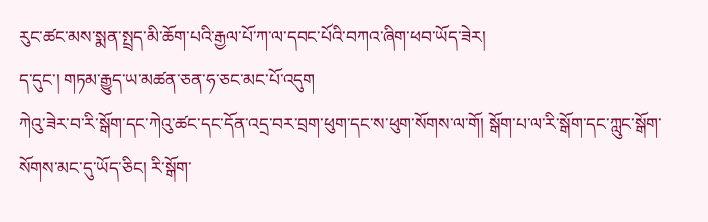རུང་ཚང་མས་སྨན་སྤྲད་མི་ཆོག་པའི་རྒྱལ་པོ་ཀ་ལ་དབང་པོའི་བཀའ་ཞིག་ཕབ་ཡོད་ཟེར།
ད་དུང་། གཏམ་རྒྱུད་ཡ་མཚན་ཅན་ཧ་ཅང་མང་པོ་འདུག
ཀེའུ་ཟེར་བ་རི་སྒོག་དང་ཀེའུ་ཚང་དང་དོན་འདྲ་བར་བྲག་ཕུག་དང་ས་ཕུག་སོགས་ལ་གོ། སྒོག་པ་ལ་རི་སྒོག་དང་ཀླུང་སྒོག་སོགས་མང་དུ་ཡོད་ཅིང། རི་སྒོག་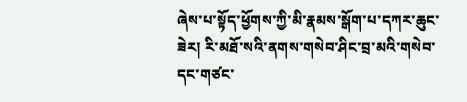ཞེས་པ་སྟོད་ཕྱོགས་ཀྱི་མི་རྣམས་སྒོག་པ་དཀར་ཆུང་ཟེར། རི་མཐོ་སའི་ནགས་གསེབ་ཤིང་བྲ་མའི་གསེབ་དང་གཙང་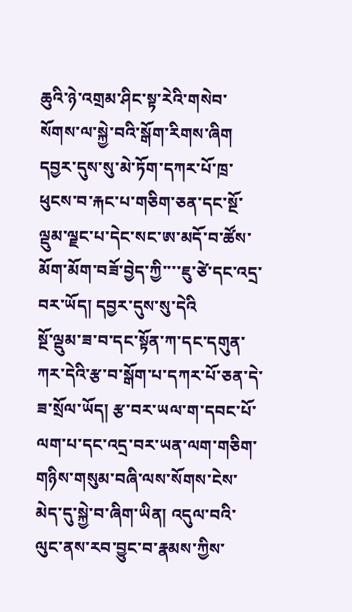ཆུའི་ཉེ་འགྲམ་ཤིང་སྟ་རེའི་གསེབ་སོགས་ལ་སྐྱེ་བའི་སྒོག་རིགས་ཞིག དབྱར་དུས་སུ་མེ་ཏོག་དཀར་པོ་ཁྲ་ཕུངས་བ་རྐང་པ་གཅིག་ཅན་དང་སྔོ་ལྡུམ་ལྗང་པ་དེང་སང་ཨ་མདོ་བ་ཚོས་མོག་མོག་བཟོ་བྱེད་ཀྱི་་་་ཇུ་ཙེ་དང་འདྲ་བར་ཡོད། དབྱར་དུས་སུ་དེའི
སྔོ་ལྡུམ་ཟ་བ་དང་སྟོན་ཀ་དང་དགུན་ཀར་དེའི་རྩ་བ་སྒོག་པ་དཀར་པོ་ཅན་དེ་ཟ་སྲོལ་ཡོད། རྩ་བར་ཡལ་ག་དབང་པོ་ལག་པ་དང་འདྲ་བར་ཡན་ལག་གཅིག་གཉིས་གསུམ་བཞི་ལས་སོགས་ངེས་མེད་དུ་སྐྱེ་བ་ཞིག་ཡིན། འདུལ་བའི་ལུང་ནས་རབ་བྱུང་བ་རྣམས་ཀྱིས་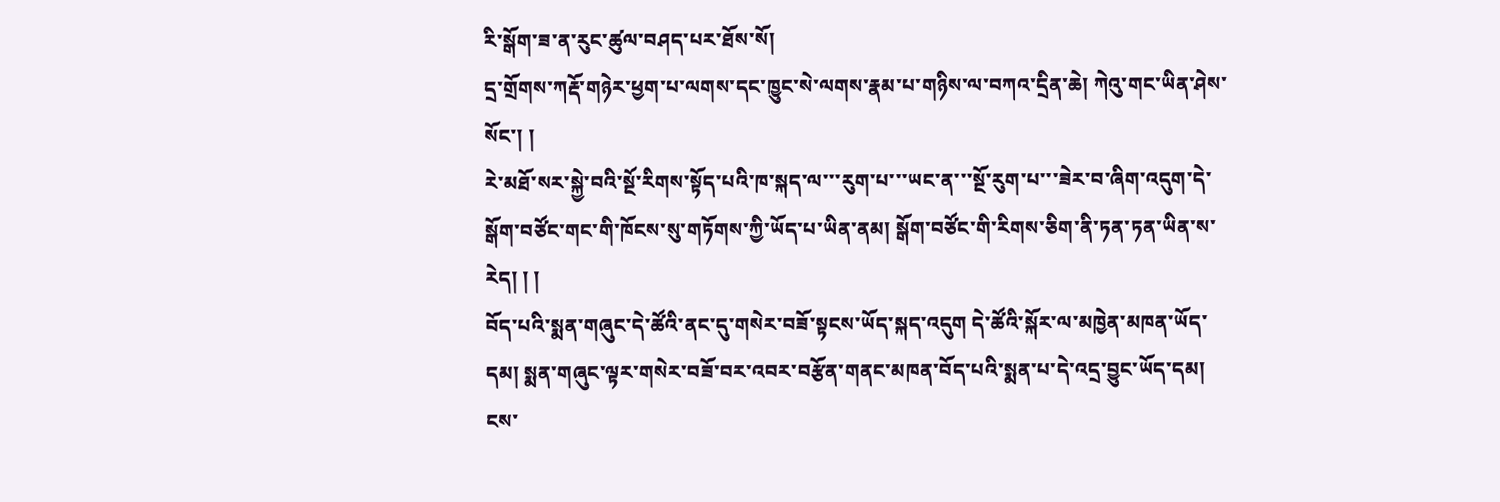རི་སྒོག་ཟ་ན་རུང་ཚུལ་བཤད་པར་ཐོས་སོ།
དྲ་གྲོགས་ཀརྡོ་གཉེར་ཕྱག་པ་ལགས་དང་ཁྱུང་སེ་ལགས་རྣམ་པ་གཉིས་ལ་བཀའ་དྲིན་ཆེ། ཀེའུ་གང་ཡིན་ཤེས་སོང་། །
རེ་མཐོ་སར་སྐྱེ་བའི་སྔོ་རིགས་སྟོད་པའི་ཁ་སྐད་ལ་་་རུག་པ་་་ཡང་ན་་་སྔོ་རུག་པ་་་ཟེར་བ་ཞིག་འདུག་དེ་སྒོག་བཙོང་གང་གི་ཁོངས་སུ་གཏོགས་ཀྱི་ཡོད་པ་ཡིན་ནམ། སྒོག་བཙོང་གི་རིགས་ཅིག་ནི་ཏན་ཏན་ཡིན་ས་རེད། ། །
བོད་པའི་སྨན་གཞུང་དེ་ཚོའི་ནང་དུ་གསེར་བཟོ་སྟངས་ཡོད་སྐད་འདུག དེ་ཚོའི་སྐོར་ལ་མཁྱེན་མཁན་ཡོད་དམ། སྨན་གཞུང་ལྟར་གསེར་བཟོ་བར་འབར་བརྩོན་གནང་མཁན་བོད་པའི་སྨན་པ་དེ་འདྲ་བྱུང་ཡོད་དམ། ངས་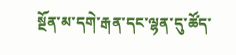སྔོན་མ་དགེ་རྒན་དང་ལྷན་དུ་ཚོད་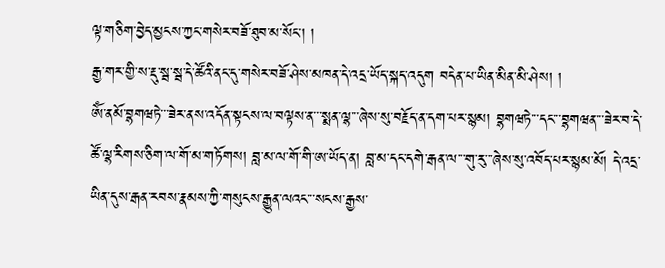ལྟ་གཅིག་བྱེད་མྱངས་ཀྱང་གསེར་བཟོ་ཐུབ་མ་སོང་། །
རྒྱ་གར་གྱི་ས་རྡུ་སྦ་སྦ་དེ་ཚོའི་ནང་དུ་གསེར་བཟོ་ཤེས་མཁན་དེ་འདྲ་ཡོད་སྐད་འདུག བདེན་པ་ཡིན་མིན་མི་ཤེས། །
ཨོཾ་ནམོ་བྷགཝཏེ་་་ཟེར་ནས་འདོན་སྟངས་ལ་བལྟས་ན་་་སྨན་ལྷ་་་ཞེས་སུ་བརྗོད་ན་དག་པར་སྙམ། བྷགཝཏེ་་་དང་་་བྷགཝན་་་ཟེར་བ་དེ་ཚོ་ལྷ་རིགས་ཅིག་ལ་གོ་མ་གཏོགས། བླ་མ་ལ་གོ་གི་ཨ་ཡོད་ན། བླ་མ་དང་དགེ་རྒན་ལ་་་གུ་རུ་་་ཞེས་སུ་འབོད་པར་སྙམ་མོ། དེ་འདྲ་ཡིན་དུས་རྒན་རབས་རྣམས་ཀྱི་གསུངས་རྒྱུན་ལའང་་་སངས་རྒྱས་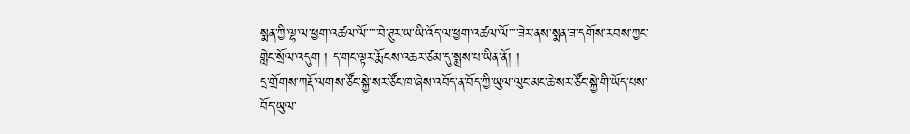སྨན་ཀྱི་ལྷ་ལ་ཕྱག་འཚལ་ལོ་་་་་བེ་ཊུར་ཡ་ཡི་འོད་ལ་ཕྱག་འཚལ་ལོ་་་་ཟེར་ནས་སྨན་ཟ་དགོས་རབས་ཀྱང་གླེང་སྲོལ་འདུག ། ད་གང་ལྟར་རྨོངས་འཆར་ཙམ་དུ་སྨྲས་པ་ཡིན་ནོ། །
དྲ་གྲོགས་ཀརྡོ་ལགས་ཙོང་སྐྱེ་སར་ཙོང་ཁ་ཞེས་འབོད་ན་བོད་ཀྱི་ཡུལ་ལུང་མང་ཆེ་སར་ཙོང་སྐྱེ་གི་ཡོད་པས་བོད་ཡུལ་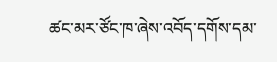ཚང་མར་ཙོང་ཁ་ཞེས་འབོད་དགོས་དམ་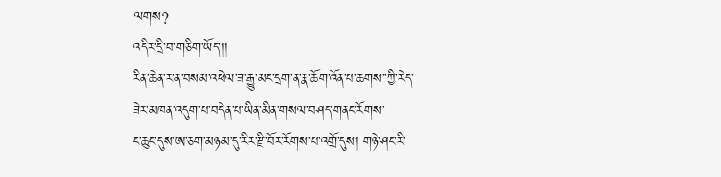ལགས?
འདིར་དྲི་བ་གཅིག་ཡོད་།།
རིན་ཆེན་ར་ན་བསམ་འཕེལ་ཟ་རྒྱུ་མང་དྲག་ན་རྣ་ཆོག་འོན་པ་ཆགས་་ཀྱི་རེད་
ཟེར་མཁན་འདུག་པ་བདེན་པ་ཡིན་མིན་གསལ་བཤད་གནང་རོགས་
ང་ཆུང་དུས་ཨ་ཅག་མཉམ་དུ་རིར་རྫི་བོར་རོགས་པ་འགྲོ་དུས། གཉེ་ཤང་རི་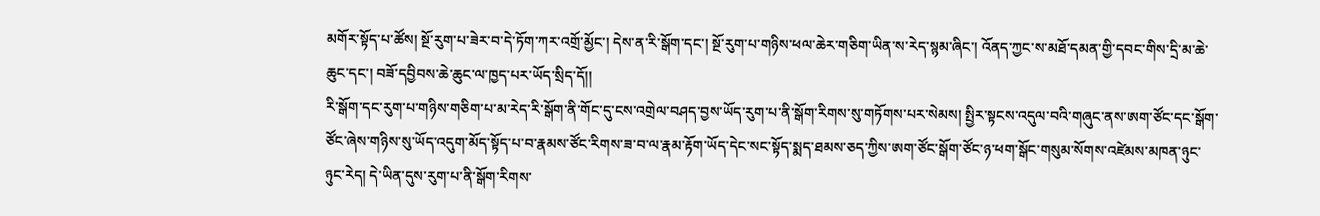མགོར་སྟོད་པ་ཚོས། སྔོ་རུག་པ་ཟེར་བ་དེ་ཏོག་ཀར་འགྲོ་མྱོང་། དེས་ན་རི་སྒོག་དང་། སྔོ་རུག་པ་གཉིས་ཕལ་ཆེར་གཅིག་ཡིན་ས་རེད་སྙམ་ཞིང་། འོནད་ཀྱང་ས་མཐོ་དམན་གྱི་དབང་གིས་དྲི་མ་ཆེ་ཆུང་དང་། བཟོ་དབྱིབས་ཆེ་ཆུང་ལ་ཁྱད་པར་ཡོད་སྲིད་དོ།།
རི་སྒོག་དང་རུག་པ་གཉིས་གཅིག་པ་མ་རེད་རི་སྒོག་ནི་གོང་དུ་ངས་འགྲེལ་བཤད་བྱས་ཡོད་རུག་པ་ནི་སྒོག་རིགས་སུ་གཏོགས་པར་སེམས། སྤྱིར་སྟངས་འདུལ་བའི་གཞུང་ནས་ཨག་ཙོང་དང་སྒོག་ཙོང་ཞེས་གཉིས་སུ་ཡོད་འདུག་མོད་སྟོད་པ་བ་རྣམས་ཙོང་རིགས་ཟ་བ་ལ་རྣམ་རྟོག་ཡོད་དེང་སང་སྟོད་སྨད་ཐམས་ཅད་ཀྱིས་ཨག་ཙོང་སྒོག་ཙོང་ཉ་ཕག་སྒོང་གསུམ་སོགས་འཛེམས་མཁན་ཉུང་ཉུང་རེད། དེ་ཡིན་དུས་རུག་པ་ནི་སྒོག་རིགས་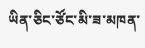ཡིན་ཅིང་ཙོང་མི་ཟ་མཁན་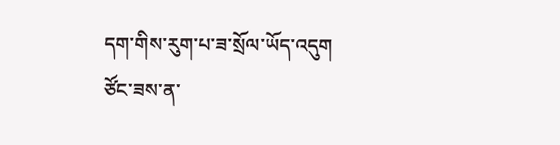དག་གིས་རུག་པ་ཟ་སྲོལ་ཡོད་འདུག ཙོང་ཟས་ན་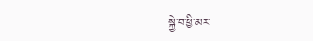སྐྱེ་བ་ཕྱི་མར་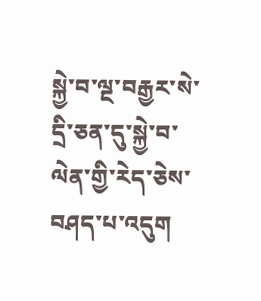སྐྱེ་བ་ལྔ་བརྒྱར་སེ་དྲི་ཅན་དུ་སྐྱེ་བ་ལེན་གྱི་རེད་ཅེས་བཤད་པ་འདུག